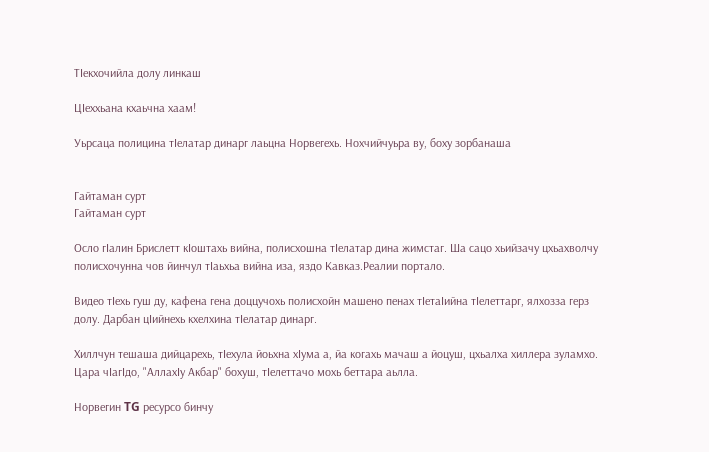ТIекхочийла долу линкаш

ЦIеххьана кхаьчна хаам!

Уьрсаца полицина тIелатар динарг лаьцна Норвегехь. Нохчийчуьра ву, боху зорбанаша


Гайтаман сурт
Гайтаман сурт

Осло гIалин Брислетт кIоштахь вийна, полисхошна тIелатар дина жимстаг. Ша сацо хьийзачу цхьахволчу полисхочунна чов йинчул тIаьхьа вийна иза, яздо Кавказ.Реалии портало.

Видео тIехь гуш ду, кафена гена доццучохь полисхойн машено пенах тIетаIийна тIелеттарг, ялхозза герз долу. Дарбан цIийнехь кхелхина тIелатар динарг.

Хиллчун тешаша дийцарехь, тIехула йоьхна хIума а, йа когахь мачаш а йоцуш, цхьалха хиллера зуламхо. Цара чIагIдо, "АллахIу Акбар" бохуш, тIелеттачо мохь беттара аьлла.

Норвегин TG ресурсо бинчу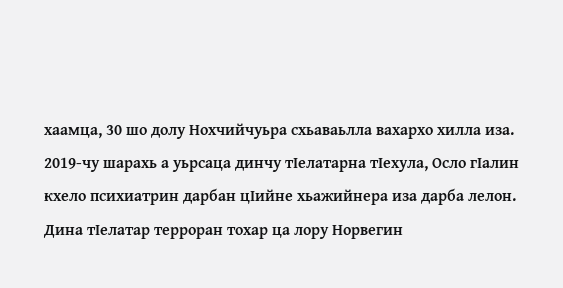хаамца, 30 шо долу Нохчийчуьра схьаваьлла вахархо хилла иза. 2019-чу шарахь а уьрсаца динчу тIелатарна тIехула, Осло гIалин кхело психиатрин дарбан цIийне хьажийнера иза дарба лелон. Дина тIелатар терроран тохар ца лору Норвегин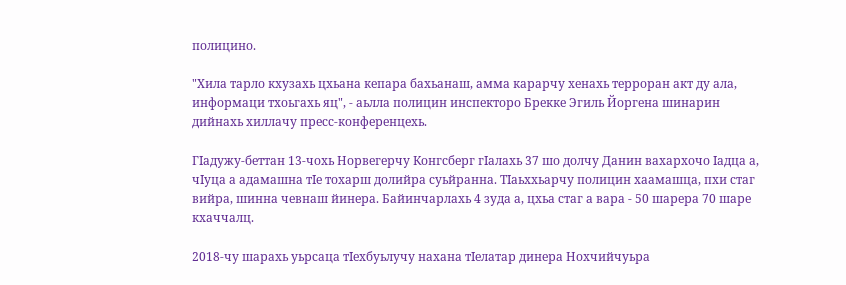полицино.

"Хила тарло кхузахь цхьана кепара бахьанаш, амма карарчу хенахь терроран акт ду ала, информаци тхоьгахь яц", - аьлла полицин инспекторо Брекке Эгиль Йоргена шинарин дийнахь хиллачу пресс-конференцехь.

ГIадужу-беттан 13-чохь Норвегерчу Конгсберг гIалахь 37 шо долчу Данин вахархочо Iадца а, чIуца а адамашна тIе тохарш долийра суьйранна. ТIаьххьарчу полицин хаамашца, пхи стаг вийра, шинна чевнаш йинера. Байинчарлахь 4 зуда а, цхьа стаг а вара - 50 шарера 70 шаре кхаччалц.

2018-чу шарахь уьрсаца тIехбуьлучу нахана тIелатар динера Нохчийчуьра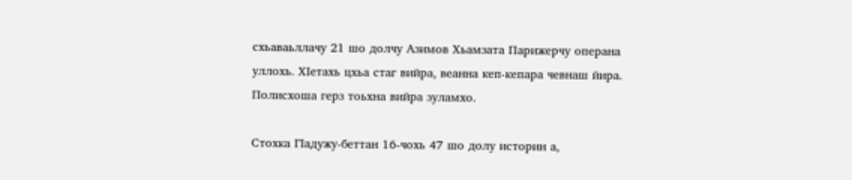схьаваьллачу 21 шо долчу Азимов Хьамзата Парижерчу операна уллохь. ХIетахь цхьа стаг вийра, веанна кеп-кепара чевнаш йира. Полисхоша герз тоьхна вийра зуламхо.

Стохка ГIадужу-беттан 16-чохь 47 шо долу историн а,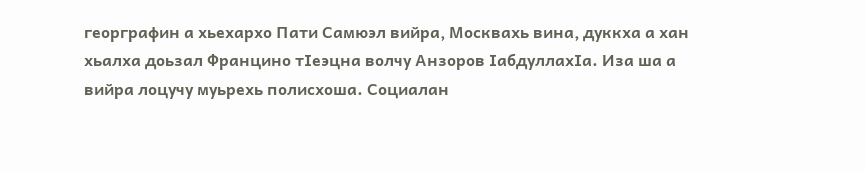георграфин а хьехархо Пати Самюэл вийра, Москвахь вина, дуккха а хан хьалха доьзал Францино тIеэцна волчу Анзоров IабдуллахIа. Иза ша а вийра лоцучу муьрехь полисхоша. Социалан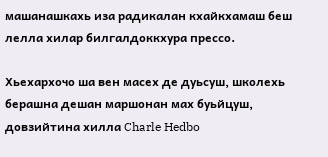машанашкахь иза радикалан кхайкхамаш беш лелла хилар билгалдоккхура прессо.

Хьехархочо ша вен масех де дуьсуш, школехь берашна дешан маршонан мах буьйцуш, довзийтина хилла Charle Hedbo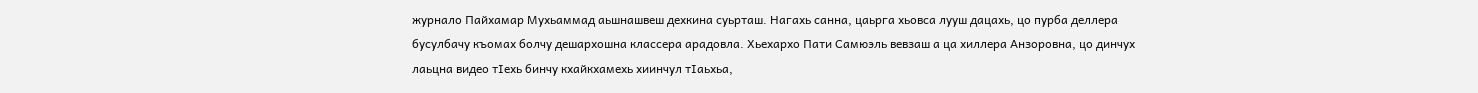журнало Пайхамар Мухьаммад аьшнашвеш дехкина суьрташ. Нагахь санна, цаьрга хьовса лууш дацахь, цо пурба деллера бусулбачу къомах болчу дешархошна классера арадовла. Хьехархо Пати Самюэль вевзаш а ца хиллера Анзоровна, цо динчух лаьцна видео тIехь бинчу кхайкхамехь хиинчул тIаьхьа,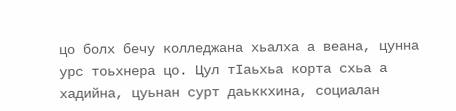цо болх бечу колледжана хьалха а веана, цунна урс тоьхнера цо. Цул тIаьхьа корта схьа а хадийна, цуьнан сурт даьккхина, социалан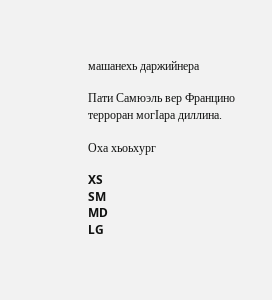машанехь даржийнера

Пати Самюэль вер Францино терроран могIара диллина.

Оха хьоьхург

XS
SM
MD
LG